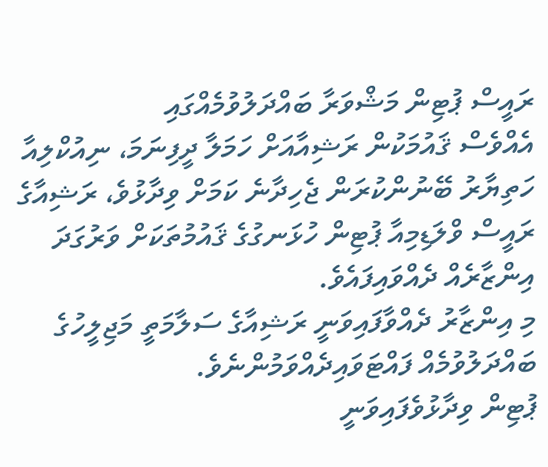ރައީސް ޕުޓިން މަޝްވަރާ ބައްދަލުވުމެއްގައި
އެއްވެސް ޤައުމަކުން ރަޝިއާއަށް ހަމަލާ ދީފިނަމަ، ނިއުކްލިއާ ހަތިޔާރު ބޭނުންކުރަން ޖެހިދާނެ ކަމަށް ވިދާޅުވެ، ރަޝިއާގެ ރައީސް ވްލަޑިމިއާ ޕުޓިން ހުޅަނގުގެ ޤައުމުތަކަށް ވަރުގަދަ އިންޒާރެއް ދެއްވައިފައެވެ.
މި އިންޒާރު ދެއްވާފައިވަނީ ރަޝިއާގެ ސަލާމަތީ މަޖިލީހުގެ ބައްދަލުވުމެއް ފައްޓަވައިދެއްވަމުންނެވެ.
ޕުޓިން ވިދާޅުވެފައިވަނީ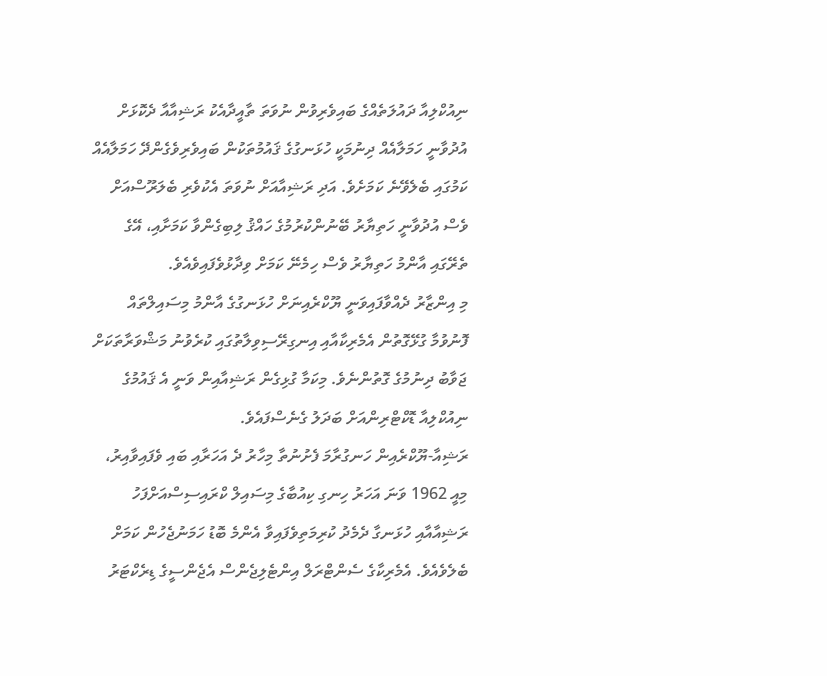ނިއުކްލިއާ ދައުލަތެއްގެ ބައިވެރިވުން ނުވަތަ ތާއީދާއެކު ރަޝިއާއާ ދެކޮޅަށް އުދުވާނީ ހަމަލާއެއް ދިނުމަކީ ހުޅަނގުގެ ޤައުމުތަކުން ބައިވެރިވެގެންދޭ ހަމަލާއެއް ކަމުގައި ބެލެވޭނެ ކަމަށެވެ. އަދި ރަޝިއާއަށް ނުވަތަ އެކުވެރި ބެލަރޫސްއަށް ވެސް އުދުވާނީ ހަތިޔާރު ބޭނުންކުރުމުގެ ހައްޤު ލިބިގެންވާ ކަމަށާއި، އޭގެ ތެރޭގައި އާންމު ހަތިޔާރު ވެސް ހިމެނޭ ކަމަށް ވިދާޅުވެފައިވެއެވެ.
މި އިންޒާރު ދެއްވާފައިވަނީ ޔޫކްރެއިނަށް ހުޅަނގުގެ އާންމު މިސައިލްތައް ފޮނުވުމާ ގުޅޭގޮތުން އެމެރިކާއާއި އިނގިރޭސިވިލާތުގައި ކުރެވުނު މަޝްވަރާތަކަށް ޖަވާބު ދިނުމުގެ ގޮތުންނެވެ. މިކަމާ ގުޅިގެން ރަޝިއާއިން ވަނީ އެ ޤައުމުގެ ނިއުކްލިއާ ޑޮކްޓްރިންއަށް ބަދަލު ގެނެސްފައެވެ.
ރަޝިއާ-ޔޫކްރެއިން ހަނގުރާމަ ފެށުނުތާ މިހާރު ދެ އަހަރާއި ބައި ވެފައިވާއިރު، މިއީ 1962 ވަނަ އަހަރު ހިނގި ކިއުބާގެ މިސައިލް ކްރައިސިސްއަށްފަހު ރަޝިއާއާއި ހުޅަނގާ ދެމެދު ކުރިމަތިވެފައިވާ އެންމެ ބޮޑު ހަމަނުޖެހުން ކަމަށް ބެލެވެއެވެ. އެމެރިކާގެ ސެންޓްރަލް އިންޓެލިޖެންސް އެޖެންސީގެ ޑިރެކްޓަރު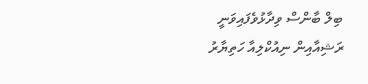ބިލް ބާންސް ވިދާޅުވެފައިވަނީ ރަޝިއާއިން ނިއުކްލިއާ ހަތިޔާރު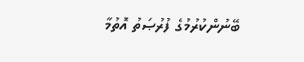ބޭނުންކުރުމުގެ ފުރުޞަތު އޮތުމާ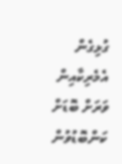ގުޅިގެން އެމެރިކާއިން ވަރަށް ބޮޑަށް ކަންބޮޑުވުން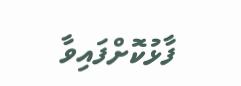ފާޅުކޮށްފައިވާ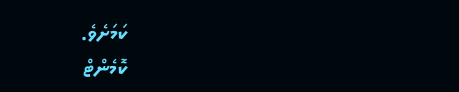ކަމަށެވެ.
ކޮމެންޓް